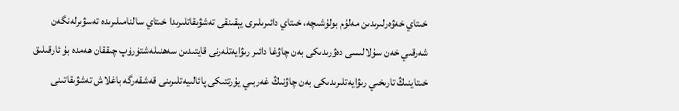خىتاي خەۋەرلىرىدىن مەلۇم بولۇشىچە، خىتاي دائىرىلىرى يېقىنقى تەشۋىقاتلىرىدا خىتاي سالنامىلىرىدە تەسۋىرلەنگەن شەرقىي خەن سۇلالىسى دەۋرىدىكى بەن چاۋغا دائىر رىۋايەتلەرنى قايتىدىن سەھنىلەشتۈرۈپ چىققان ھەمدە بۇ ئارقىلىق خىتاينىڭ تارىخىي رىۋايەتلىرىدىكى بەن چاۋنىڭ غەربىي يۇرتتىكى پائالىيەتلىرىنى قەشقەرگە باغلاش تەشۋىقاتىنى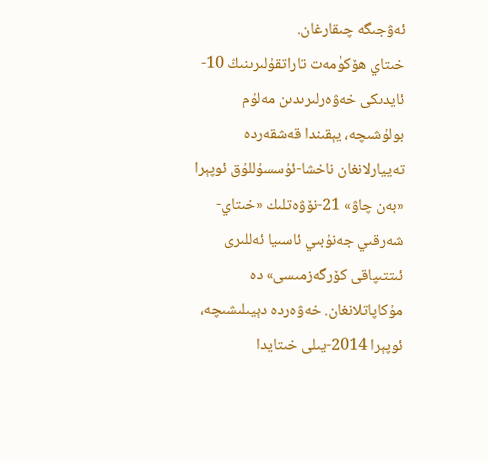ئەۋجىگە چىقارغان.
خىتاي ھۆكۈمەت تاراتقۇلىرىنىڭ 10-ئايدىكى خەۋەرلىرىدىن مەلۇم بولۇشىچە، يېقىندا قەشقەردە تەييارلانغان ناخشا-ئۇسسۇللۇق ئوپېرا «بەن چاۋ» 21-نۆۋەتلىك «خىتاي-شەرقىي جەنۇبىي ئاسىيا ئەللىرى ئىتتىپاقى كۆرگەزمىسى» دە مۇكاپاتلانغان. خەۋەردە دېيىلىشىچە، ئوپېرا 2014-يىلى خىتايدا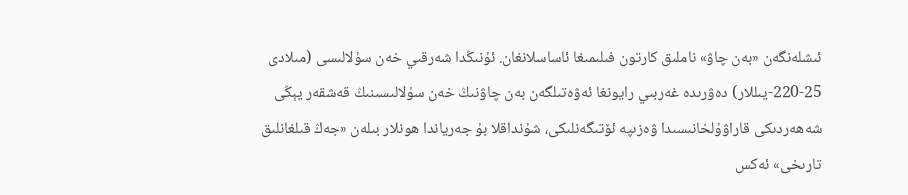ئىشلەنگەن «بەن چاۋ» ناملىق كارتون فىلىمىغا ئاساسلانغان. ئۇنىڭدا شەرقىي خەن سۇلالىسى (مىلادى 25-220-يىللار) دەۋرىدە غەربىي رايونغا ئەۋەتىلگەن بەن چاۋنىڭ خەن سۇلالىسىنىڭ قەشقەر يېڭى شەھەردىكى قاراۋۇلخانىسىدا ۋەزىپە ئۆتىگەنلىكى، شۇنداقلا بۇ جەرياندا ھونلار بىلەن «جەڭ قىلغانلىق تارىخى» ئەكس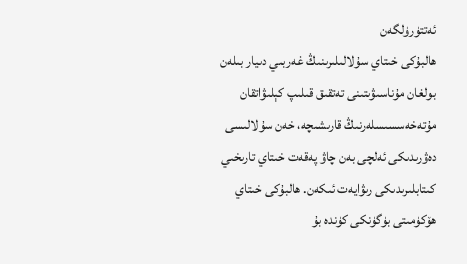ئەتتۈرۈلگەن
ھالبۇكى خىتاي سۇلالىلىرىنىڭ غەربىي دىيار بىلەن بولغان مۇناسىۋىتىنى تەتقىق قىلىپ كېلىۋاتقان مۇتەخەسسىسلەرنىڭ قارىشىچە، خەن سۇلالىسى دەۋرىدىكى ئەلچى بەن چاۋ پەقەت خىتاي تارىخىي كىتابلىرىدىكى رىۋايەت ئىكەن. ھالبۇكى خىتاي ھۆكۈمىتى بۈگۈنكى كۈندە بۇ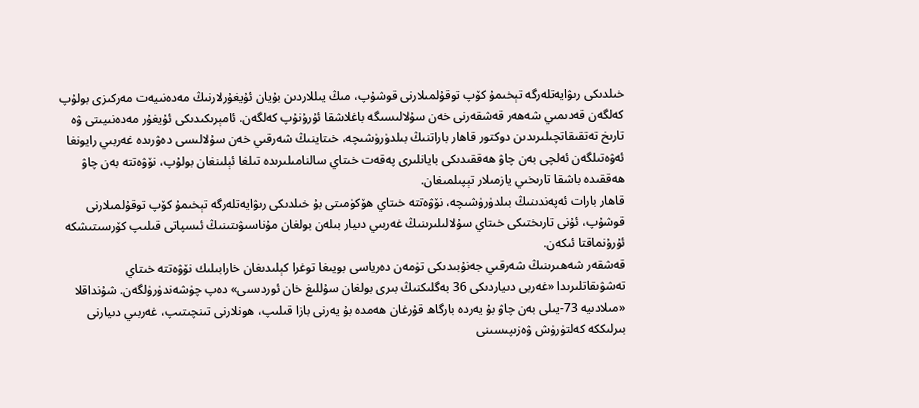خىلدىكى رىۋايەتلەرگە تېخىمۇ كۆپ توقۇلمىلارنى قوشۇپ، مىڭ يىللاردىن بۇيان ئۇيغۇرلارنىڭ مەدەنىيەت مەركىزى بولۇپ كەلگەن قەدىمىي شەھەر قەشقەرنى خەن سۇلالىسىگە باغلاشقا ئۇرۇنۇپ كەلگەن. ئامېرىكىدىكى ئۇيغۇر مەدەنىيىتى ۋە تارىخ تەتقىقاتچىلىرىدىن دوكتور قاھار باراتنىڭ بىلدۈرۈشىچە، خىتاينىڭ شەرقىي خەن سۇلالىسى دەۋرىدە غەربىي رايونغا ئەۋەتىلگەن ئەلچى بەن چاۋ ھەققىدىكى بايانلىرى پەقەت خىتاي سالنامىلىرىدە تىلغا ئېلىنغان بولۇپ، نۆۋەتتە بەن چاۋ ھەققىدە باشقا تارىخىي يازمىلار تېپىلمىغان.
قاھار بارات ئەپەندىنىڭ بىلدۈرۈشىچە، نۆۋەتتە خىتاي ھۆكۈمىتى بۇ خىلدىكى رىۋايەتلەرگە تېخىمۇ كۆپ توقۇلمىلارنى قوشۇپ، ئۇنى تارىختىكى خىتاي سۇلالىلىرىنىڭ غەربىي دىيار بىلەن بولغان مۇناسىۋىتىنىڭ ئىسپاتى قىلىپ كۆرسىتىشكە ئۇرۇنماقتا ئىكەن.
قەشقەر شەھىرىنىڭ شەرقىي جەنۇبىدىكى تۈمەن دەرياسى بويىغا توغرا كېلىدىغان خارابىلىك نۆۋەتتە خىتاي تەشۋىقاتلىرىدا «غەربى دىياردىكى 36 بەگلىكنىڭ بىرى بولغان سۇللىغ خان ئوردىسى» دەپ چۈشەندۈرۈلگەن. شۇنداقلا «مىلادىيە 73-يىلى بەن چاۋ بۇ يەردە بارگاھ قۇرغان ھەمدە بۇ يەرنى بازا قىلىپ، ھونلارنى تىنچىتىپ، غەربىي دىيارنى بىرلىككە كەلتۈرۈش ۋەزىپىسىنى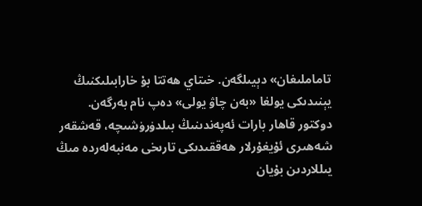تاماملىغان» دېيىلگەن. خىتاي ھەتتا بۇ خارابىلىكنىڭ يېنىدىكى يولغا «بەن چاۋ يولى» دەپ نام بەرگەن.
دوكتور قاھار بارات ئەپەندىنىڭ بىلدۈرۈشىچە، قەشقەر شەھىرى ئۇيغۇرلار ھەققىدىكى تارىخى مەنبەلەردە مىڭ يىللاردىن بۇيان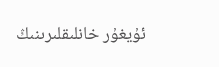ئۇيغۇر خانلىقلىرىنىڭ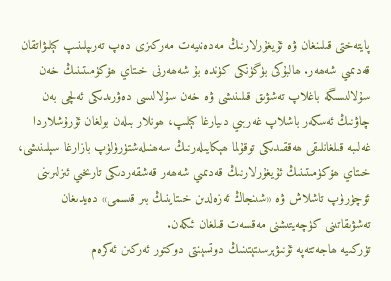پايتەختى قىلىنغان ۋە ئۇيغۇرلارنىڭ مەدەنىيەت مەركىزى دەپ تەرىپلىنىپ كېلىۋاتقان قەدىمىي شەھەر. ھالبۇكى بۈگۈنكى كۈندە بۇ شەھەرنى خىتاي ھۆكۈمىتىنىڭ خەن سۇلالىسىگە باغلاپ تەشۋىق قىلىنىشى ۋە خەن سۇلالىسى دەۋرىدىكى ئەلچى بەن چاۋنىڭ ئەسكەر باشلاپ غەربىي دىيارغا كېلىپ، ھونلار بىلەن بولغان ئۇرۇشلاردا غەلىبە قىلغانلىقى ھەققىدىكى توقۇلما ھېكايىلەرنىڭ سەھنىلەشتۈرۈلۈپ بازارغا سېلىنىشى، خىتاي ھۆكۈمىتىنىڭ ئۇيغۇرلارنىڭ قەدىمىي شەھەر قەشقەردىكى تارىخىي ئىزلىرىنى ئۆچۈرۈپ تاشلاش ۋە «شىنجاڭ ئەزەلدىن خىتاينىڭ بىر قىسمى» دەيدىغان تەشۋىقاتىنى كۈچەيتىشنى مەقسەت قىلغان ئىكەن.
تۈركىيە ھاجەتتەپە ئۇنىۋېرسىتېتىنىڭ دوتسېنتى دوكتور ئەركىن ئەكرەم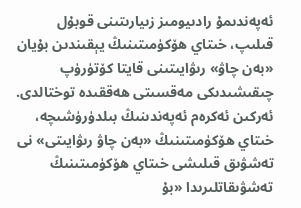ئەپەندىمۇ رادىيومىز زىيارىتىنى قوبۇل قىلىپ، خىتاي ھۆكۈمىتىنىڭ يېقىندىن بۇيان «بەن چاۋ» رىۋايىتىنى قايتا كۆتۈرۈپ چىقىشىدىكى مەقسىتى ھەققىدە توختالدى.
ئەركىن ئەكرەم ئەپەندىنىڭ بىلدۈرۈشىچە، خىتاي ھۆكۈمىتىنىڭ «بەن چاۋ رىۋايىتى» نى تەشۋىق قىلىشى خىتاي ھۆكۈمىتىنىڭ تەشۋىقاتلىرىدا «بۇ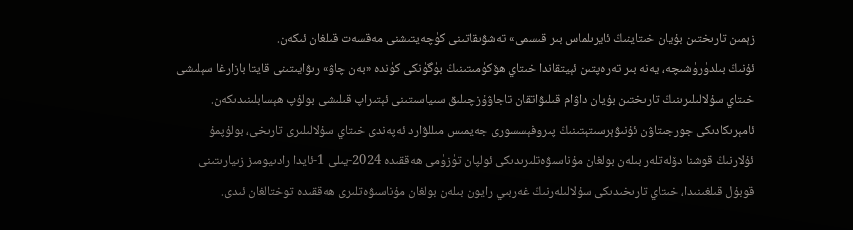زېمىن تارىختىن بۇيان خىتاينىڭ ئايرىلماس بىر قىسمى» تەشۋىقاتىنى كۈچەيتىشنى مەقسەت قىلغان ئىكەن.
ئۇنىڭ بىلدۈرۈشىچە، يەنە بىر تەرەپتىن ئېيتقاندا خىتاي ھۆكۈمىتىنىڭ بۈگۈنكى كۈندە «بەن چاۋ» رىۋايىتىنى قايتا بازارغا سېلىشى خىتاي سۇلالىلىرىنىڭ تارىختىن بۇيان داۋام قىلىۋاتقان تاجاۋۇزچىلىق سىياسىتىنى ئېتىراپ قىلىشى بولۇپ ھېسابلىنىدىكەن.
ئامېرىكادىكى جورجىتاۋن ئۇنىۋېرسىتېتىنىڭ پىروفېسسورى جەيمىس مىللۋارد ئەپەندى خىتاي سۇلالىلىرى تارىخى، بولۇپمۇ ئۇلارنىڭ قوشنا دۆلەتلەر بىلەن بولغان مۇناسىۋەتلىرىدىكى ئولپان تۈزۈمى ھەققىدە 2024-يىلى 1-ئايدا رادىيومىز زىيارىتىنى قوبۇل قىلغىنىدا، خىتاي تارىخىدىكى سۇلالىلەرنىڭ غەربىي رايون بىلەن بولغان مۇناسىۋەتلىرى ھەققىدە توختالغان ئىدى.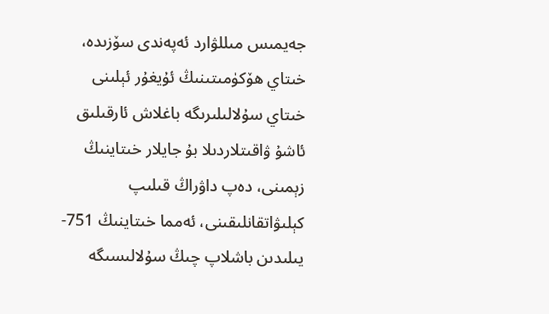جەيمىس مىللۋارد ئەپەندى سۆزىدە، خىتاي ھۆكۈمىتىنىڭ ئۇيغۇر ئېلىنى خىتاي سۇلالىلىرىگە باغلاش ئارقىلىق ئاشۇ ۋاقىتلاردىلا بۇ جايلار خىتاينىڭ زېمىنى، دەپ داۋراڭ قىلىپ كېلىۋاتقانلىقىنى، ئەمما خىتاينىڭ 751-يىلىدىن باشلاپ چىڭ سۇلالىسىگە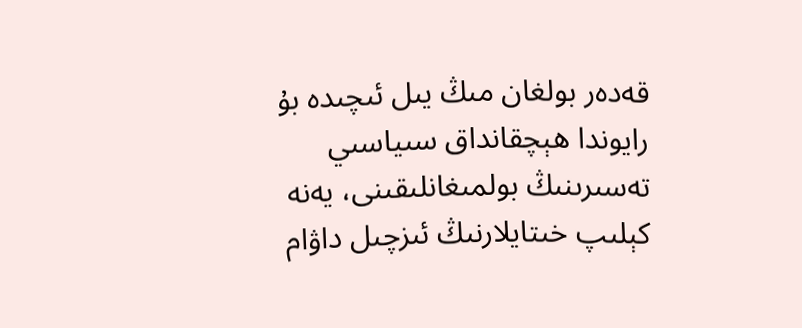قەدەر بولغان مىڭ يىل ئىچىدە بۇ رايوندا ھېچقانداق سىياسىي تەسىرىنىڭ بولمىغانلىقىنى، يەنە كېلىپ خىتايلارنىڭ ئىزچىل داۋام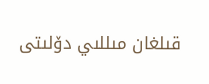قىلغان مىللىي دۆلىتى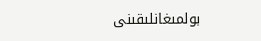بولمىغانلىقىنى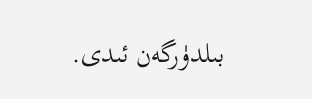بىلدۈرگەن ئىدى.